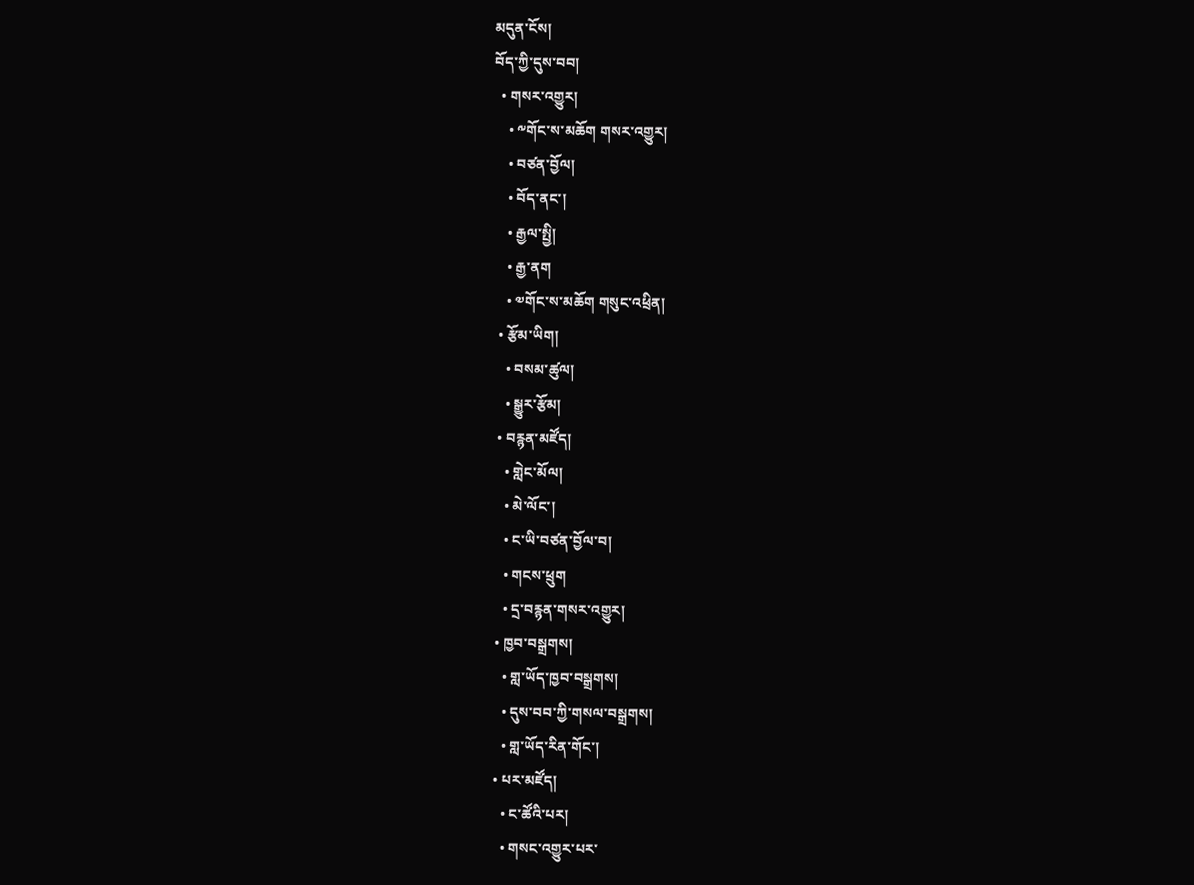མདུན་ངོས།
བོད་ཀྱི་དུས་བབ།
  • གསར་འགྱུར།
    • ༸གོང་ས་མཆོག གསར་འགྱུར།
    • བཙན་བྱོལ།
    • བོད་ནང་།
    • རྒྱལ་སྤྱི།
    • རྒྱ་ནག
    • ༧གོང་ས་མཆོག གསུང་འཕྲིན།
  • རྩོམ་ཡིག།
    • བསམ་ཚུལ།
    • སྒྱུར་རྩོམ།
  • བརྙན་མཛོད།
    • གླེང་མོལ།
    • མེ་ལོང་།
    • ང་ཡི་བཙན་བྱོལ་བ།
    • གངས་ཕྲུག
    • དྲ་བརྙན་གསར་འགྱུར།
  • ཁྱབ་བསྒྲགས།
    • གླ་ཡོད་ཁྱབ་བསྒྲགས།
    • དུས་བབ་ཀྱི་གསལ་བསྒྲགས།
    • གླ་ཡོད་རིན་གོང་།
  • པར་མཛོད།
    • ང་ཚོའི་པར།
    • གསང་འགྱུར་པར་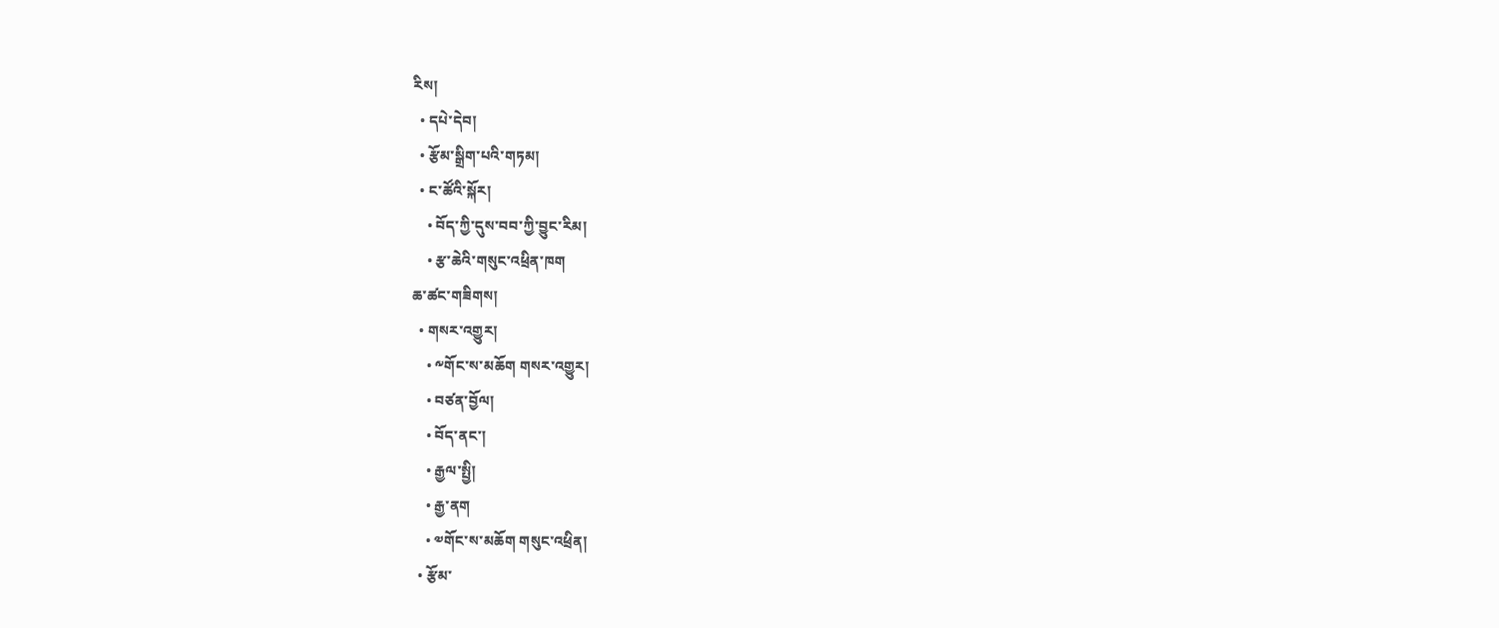རིས།
  • དཔེ་དེབ།
  • རྩོམ་སྒྲིག་པའི་གཏམ།
  • ང་ཚོའི་སྐོར།
    • བོད་ཀྱི་དུས་བབ་ཀྱི་བྱུང་རིམ།
    • རྩ་ཆེའི་གསུང་འཕྲིན་ཁག
ཆ་ཚང་གཟིགས།
  • གསར་འགྱུར།
    • ༸གོང་ས་མཆོག གསར་འགྱུར།
    • བཙན་བྱོལ།
    • བོད་ནང་།
    • རྒྱལ་སྤྱི།
    • རྒྱ་ནག
    • ༧གོང་ས་མཆོག གསུང་འཕྲིན།
  • རྩོམ་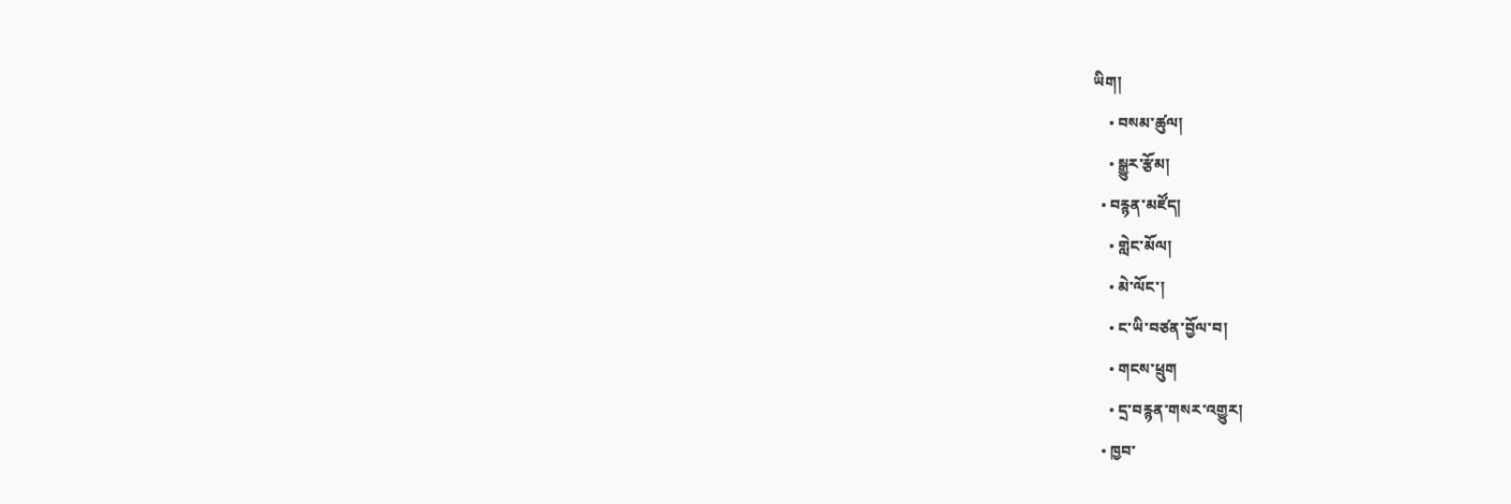ཡིག།
    • བསམ་ཚུལ།
    • སྒྱུར་རྩོམ།
  • བརྙན་མཛོད།
    • གླེང་མོལ།
    • མེ་ལོང་།
    • ང་ཡི་བཙན་བྱོལ་བ།
    • གངས་ཕྲུག
    • དྲ་བརྙན་གསར་འགྱུར།
  • ཁྱབ་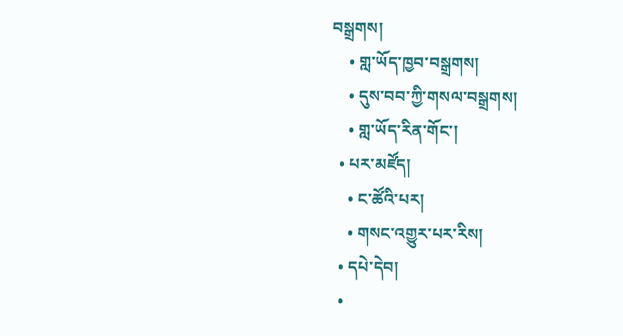བསྒྲགས།
    • གླ་ཡོད་ཁྱབ་བསྒྲགས།
    • དུས་བབ་ཀྱི་གསལ་བསྒྲགས།
    • གླ་ཡོད་རིན་གོང་།
  • པར་མཛོད།
    • ང་ཚོའི་པར།
    • གསང་འགྱུར་པར་རིས།
  • དཔེ་དེབ།
  •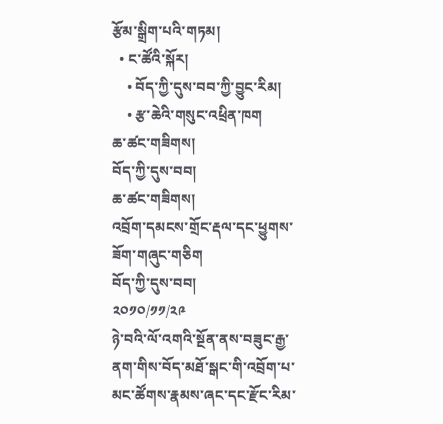རྩོམ་སྒྲིག་པའི་གཏམ།
  • ང་ཚོའི་སྐོར།
    • བོད་ཀྱི་དུས་བབ་ཀྱི་བྱུང་རིམ།
    • རྩ་ཆེའི་གསུང་འཕྲིན་ཁག
ཆ་ཚང་གཟིགས།
བོད་ཀྱི་དུས་བབ།
ཆ་ཚང་གཟིགས།
འབྲོག་དམངས་གྲོང་རྡལ་དང་ཕྱུགས་ཟོག་གཞུང་གཅིག
བོད་ཀྱི་དུས་བབ།
༢༠༡༠/༡༡/༢༩
ཉེ་བའི་ལོ་འགའི་སྔོན་ནས་བཟུང་རྒྱ་ནག་གིས་བོད་མཐོ་སྒང་གི་འབྲོག་པ་མང་ཚོགས་རྣམས་ཞང་དང་རྫོང་རིམ་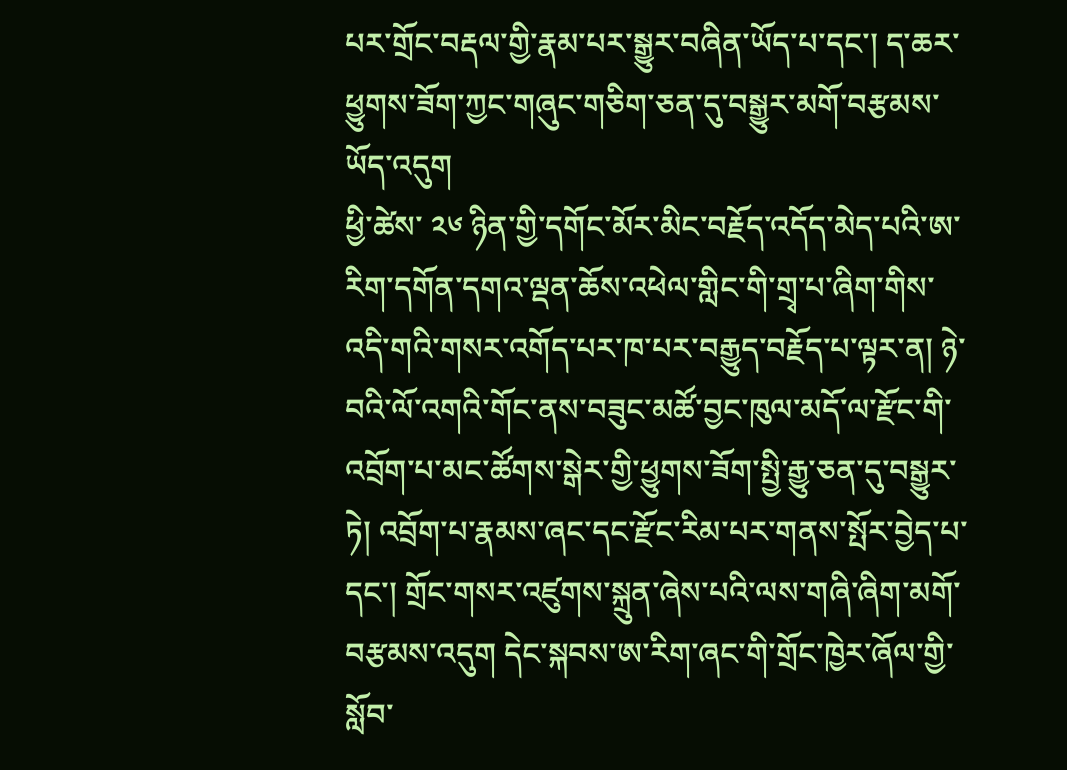པར་གྲོང་བརྡལ་གྱི་རྣམ་པར་སྒྱུར་བཞིན་ཡོད་པ་དང་། ད་ཆར་ཕྱུགས་ཟོག་ཀྱང་གཞུང་གཅིག་ཅན་དུ་བསྒྱུར་མགོ་བརྩམས་ཡོད་འདུག
ཕྱི་ཚེས་ ༢༦ ཉིན་གྱི་དགོང་མོར་མིང་བརྗོད་འདོད་མེད་པའི་ཨ་རིག་དགོན་དགའ་ལྡན་ཆོས་འཕེལ་གླིང་གི་གྲྭ་པ་ཞིག་གིས་འདི་གའི་གསར་འགོད་པར་ཁ་པར་བརྒྱུད་བརྗོད་པ་ལྟར་ན། ཉེ་བའི་ལོ་འགའི་གོང་ནས་བཟུང་མཚོ་བྱང་ཁུལ་མདོ་ལ་རྫོང་གི་འབྲོག་པ་མང་ཚོགས་སྒེར་གྱི་ཕྱུགས་ཟོག་སྤྱི་རྒྱུ་ཅན་དུ་བསྒྱུར་ཏེ། འབྲོག་པ་རྣམས་ཞང་དང་རྫོང་རིམ་པར་གནས་སྤོར་བྱེད་པ་དང་། གྲོང་གསར་འཛུགས་སྐྲུན་ཞེས་པའི་ལས་གཞི་ཞིག་མགོ་བརྩམས་འདུག དེང་སྐབས་ཨ་རིག་ཞང་གི་གྲོང་ཁྱེར་ཞོལ་གྱི་སློབ་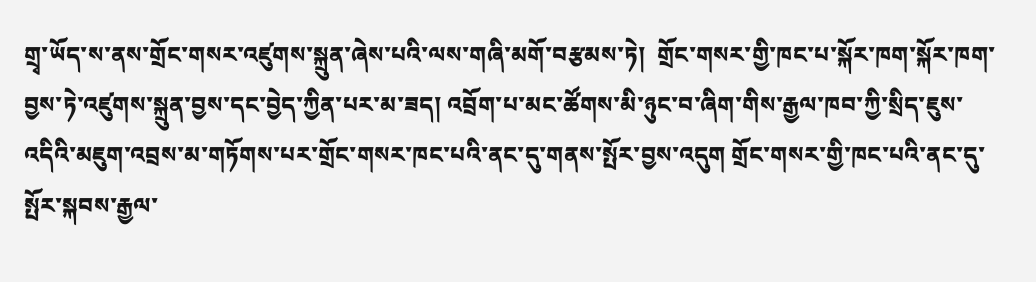གྲྭ་ཡོད་ས་ནས་གྲོང་གསར་འཛུགས་སྐྲུན་ཞེས་པའི་ལས་གཞི་མགོ་བརྩམས་ཏེ།  གྲོང་གསར་གྱི་ཁང་པ་སྐོར་ཁག་སྐོར་ཁག་བྱས་ཏེ་འཛུགས་སྐྲུན་བྱས་དང་བྱེད་ཀྱིན་པར་མ་ཟད། འབྲོག་པ་མང་ཚོགས་མི་ཉུང་བ་ཞིག་གིས་རྒྱལ་ཁབ་ཀྱི་སྲིད་ཇུས་འདིའི་མཇུག་འབྲས་མ་གཏོགས་པར་གྲོང་གསར་ཁང་པའི་ནང་དུ་གནས་སྤོར་བྱས་འདུག གྲོང་གསར་གྱི་ཁང་པའི་ནང་དུ་སྤོར་སྐབས་རྒྱལ་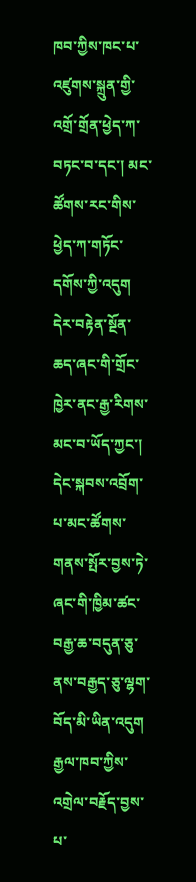ཁབ་ཀྱིས་ཁང་པ་འཛུགས་སྐྲུན་གྱི་འགྲོ་གྲོན་ཕྱེད་ཀ་བཏང་བ་དང་། མང་ཚོགས་རང་གིས་ཕྱེད་ཀ་གཏོང་དགོས་ཀྱི་འདུག དེར་བརྟེན་སྔོན་ཆད་ཞང་གི་གྲོང་ཁྱེར་ནང་རྒྱ་རིགས་མང་བ་ཡོད་ཀྱང་། དེང་སྐབས་འབྲོག་པ་མང་ཚོགས་གནས་སྤོར་བྱས་ཏེ་ཞང་གི་ཁྱིམ་ཚང་བརྒྱ་ཆ་བདུན་ཅུ་ནས་བརྒྱད་ཅུ་ལྷག་བོད་མི་ཡིན་འདུག
རྒྱལ་ཁབ་ཀྱིས་འགྲེལ་བརྗོད་བྱས་པ་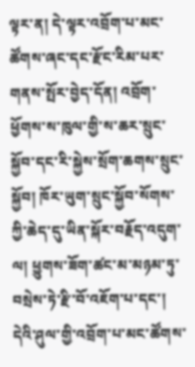ལྟར་ན། དེ་ལྟར་འབྲོག་པ་མང་ཚོགས་ཞང་དང་རྫོང་རིམ་པར་གནས་སྤོར་བྱེད་དོན། འབྲོག་ཕྱོགས་ས་ཁུལ་གྱི་ས་ཆར་སྲུང་སྐྱོབ་དང་རི་སྐྱེས་སྲོག་ཆགས་སྲུང་སྐྱོབ། ཁོར་ཡུག་སྲུང་སྐྱོབ་སོགས་ཀྱི་ཆེད་དུ་ཡིན་སྐོར་བརྗོད་འདུག་ལ། ཕྱུགས་ཟོག་ཚང་མ་མཉམ་ཏུ་བསྲེས་ཏེ་རྫི་བོ་འཇོག་པ་དང་། དེའི་ཤུལ་གྱི་འབྲོག་པ་མང་ཚོགས་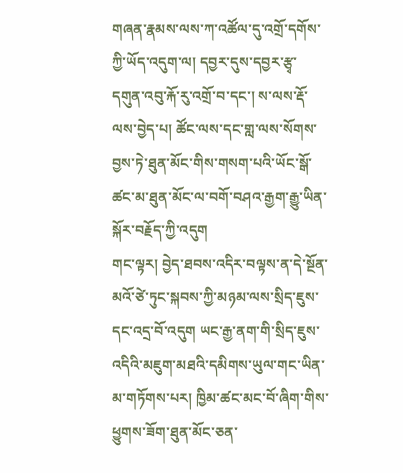གཞན་རྣམས་ལས་ཀ་འཚོལ་དུ་འགྲོ་དགོས་ཀྱི་ཡོད་འདུག་ལ། དབྱར་དུས་དབྱར་རྩྭ་དགུན་འབུ་རྐོ་རུ་འགྲོ་བ་དང་། ས་ལས་རྡོ་ལས་བྱེད་པ། ཚོང་ལས་དང་གླ་ལས་སོགས་བྱས་ཏེ་ཐུན་མོང་གིས་གསག་པའི་ཡོང་སྒོ་ཚང་མ་ཐུན་མོང་ལ་བགོ་བཤའ་རྒྱག་རྒྱུ་ཡིན་སྐོར་བརྗོད་ཀྱི་འདུག
གང་ལྟར། བྱེད་ཐབས་འདིར་བལྟས་ན་དེ་སྔོན་མའོ་ཙེ་ཏུང་སྐབས་ཀྱི་མཉམ་ལས་སྲིད་ཇུས་དང་འདྲ་བོ་འདུག ཡང་རྒྱ་ནག་གི་སྲིད་ཇུས་འདིའི་མཇུག་མཐའི་དམིགས་ཡུལ་གང་ཡིན་མ་གཏོགས་པར། ཁྱིམ་ཚང་མང་བོ་ཞིག་གིས་ཕྱུགས་ཟོག་ཐུན་མོང་ཅན་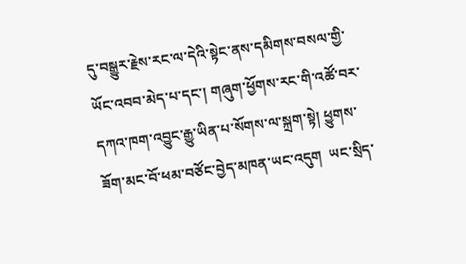དུ་བསྒྱུར་རྗེས་རང་ལ་དེའི་སྟེང་ནས་དམིགས་བསལ་གྱི་ཡོང་འབབ་མེད་པ་དང་། གཞུག་ཕྱོགས་རང་གི་འཚོ་བར་དཀའ་ཁག་འབྱུང་རྒྱུ་ཡིན་པ་སོགས་ལ་སྐྲག་སྟེ། ཕྱུགས་ཟོག་མང་བོ་ཕམ་བཙོང་བྱེད་མཁན་ཡང་འདུག  ཡང་སྲིད་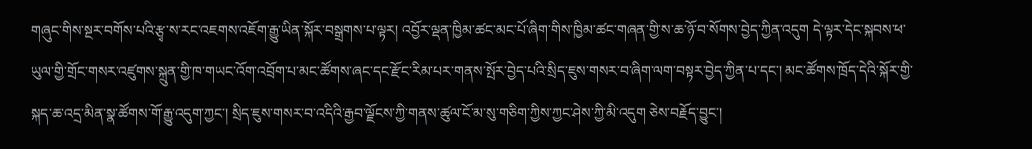གཞུང་གིས་སྔར་བགོས་པའི་རྩྭ་ས་རང་འཇགས་འཇོག་རྒྱུ་ཡིན་སྐོར་བསྒྲགས་པ་ལྟར། འབྱོར་ལྡན་ཁྱིམ་ཚང་མང་པོ་ཞིག་གིས་ཁྱིམ་ཚང་གཞན་གྱི་ས་ཆ་ཉོ་བ་སོགས་བྱེད་ཀྱིན་འདུག དེ་ལྟར་དེང་སྐབས་ཕ་ཡུལ་གྱི་གྲོང་གསར་འཛུགས་སྐྲུན་གྱི་ཁ་གཡང་འོག་འབྲོག་པ་མང་ཚོགས་ཞང་དང་རྫོང་རིམ་པར་གནས་སྤོར་བྱེད་པའི་སྲིད་ཇུས་གསར་བ་ཞིག་ལག་བསྟར་བྱེད་ཀྱིན་པ་དང་། མང་ཚོགས་ཁྲོད་དེའི་སྐོར་གྱི་སྐད་ཆ་འདྲ་མིན་སྣ་ཚོགས་གོ་རྒྱུ་འདུག་ཀྱང་། སྲིད་ཇུས་གསར་བ་འདིའི་རྒྱབ་ལྗོངས་ཀྱི་གནས་ཚུལ་ངོ་མ་སུ་གཅིག་ཀྱིས་ཀྱང་ཤེས་ཀྱི་མི་འདུག ཅེས་བརྗོད་བྱུང་།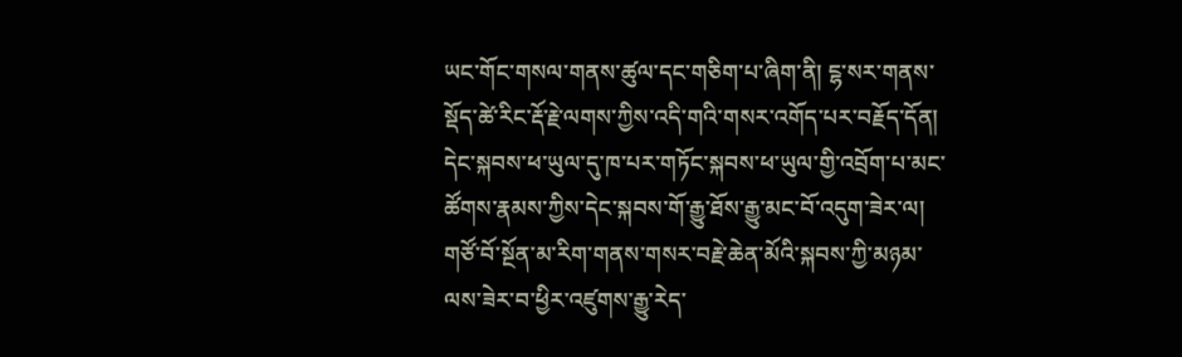ཡང་གོང་གསལ་གནས་ཚུལ་དང་གཅིག་པ་ཞིག་ནི། ངྷ་སར་གནས་སྡོད་ཚེ་རིང་རྡོ་རྗེ་ལགས་ཀྱིས་འདི་གའི་གསར་འགོད་པར་བརྗོད་དོན། དེང་སྐབས་ཕ་ཡུལ་དུ་ཁ་པར་གཏོང་སྐབས་ཕ་ཡུལ་གྱི་འབྲོག་པ་མང་ཚོགས་རྣམས་ཀྱིས་དེང་སྐབས་གོ་རྒྱུ་ཐོས་རྒྱུ་མང་བོ་འདུག་ཟེར་ལ། གཙོ་བོ་སྔོན་མ་རིག་གནས་གསར་བརྗེ་ཆེན་མོའི་སྐབས་ཀྱི་མཉམ་ལས་ཟེར་བ་ཕྱིར་འཛུགས་རྒྱུ་རེད་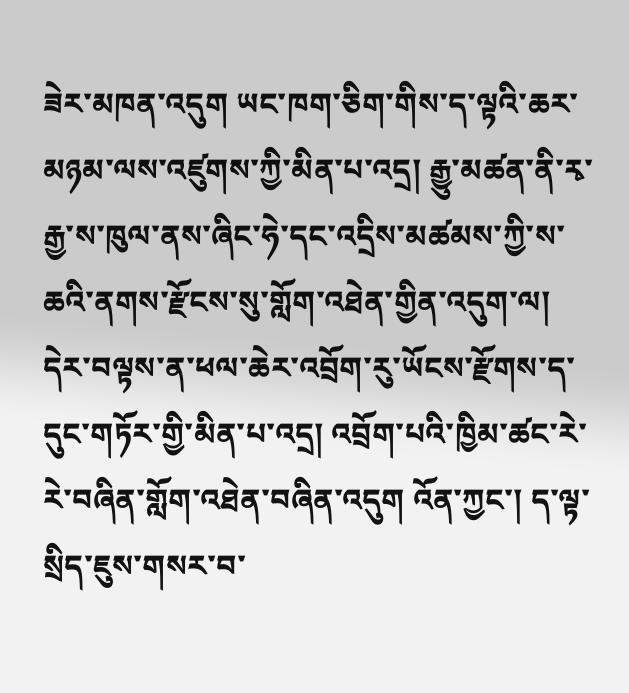ཟེར་མཁན་འདུག ཡང་ཁག་ཅིག་གིས་ད་ལྟའི་ཆར་མཉམ་ལས་འཛུགས་ཀྱི་མིན་པ་འདྲ། རྒྱུ་མཚན་ནི་རྭ་རྒྱ་ས་ཁུལ་ནས་ཞིང་ཧེ་དང་འདྲིས་མཚམས་ཀྱི་ས་ཆའི་ནགས་རྫོངས་སུ་གློག་འཐེན་གྱིན་འདུག་ལ།  དེར་བལྟས་ན་ཕལ་ཆེར་འབྲོག་རུ་ཡོངས་རྫོགས་ད་དུང་གཏོར་གྱི་མིན་པ་འདྲ། འབྲོག་པའི་ཁྱིམ་ཚང་རེ་རེ་བཞིན་གློག་འཐེན་བཞིན་འདུག འོན་ཀྱང་། ད་ལྟ་སྲིད་ཇུས་གསར་བ་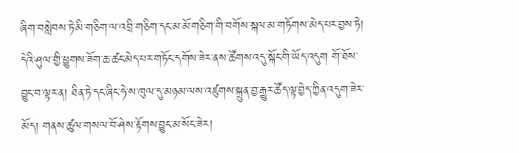ཞིག་བསླེབས་ཏེ་མི་གཅིག་ལ་འབྲི་གཅིག་དང་མ་མོ་གཅིག་གི་བགོས་སྐལ་མ་གཏོགས་མེད་པར་བྱས་ཏེ། དེའི་ཤུལ་གྱི་ཕྱུགས་ཟོག་ཆ་ཚང་མེད་པར་གཏོང་དགོས་ཟེར་ནས་ཚོགས་འདུ་སྐོང་གི་ཡོད་འདུག གོ་ཐོས་བྱུང་བ་ལྟར་ན། ཐིན་ཏེ་དང་ཞིང་ཧེ་ས་ཁུལ་དུ་མཉམ་ལས་འཛུགས་སྐྲུན་བྱ་རྒྱུར་ཚོད་ལྟ་བྱེད་ཀྱིན་འདུག་ཟེར་མོད། གནས་ཚུལ་གསལ་བོ་ཤེས་རྟོགས་བྱུང་མ་སོང་ཟེར།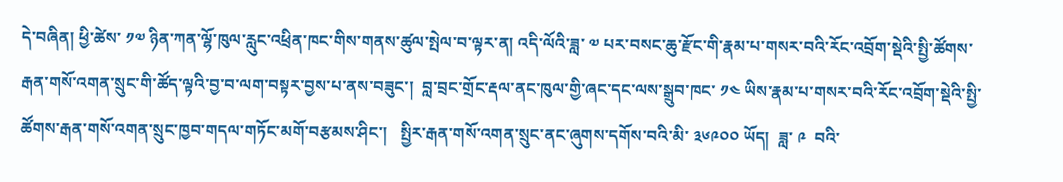དེ་བཞིན། ཕྱི་ཚེས་ ༡༧ ཉིན་ཀན་ལྷོ་ཁུལ་རླུང་འཕྲིན་ཁང་གིས་གནས་ཚུལ་སྤེལ་བ་ལྟར་ན། འདི་ལོའི་ཟླ་ ༧ པར་བསང་ཆུ་རྫོང་གི་རྣམ་པ་གསར་བའི་རོང་འབྲོག་སྡེའི་སྤྱི་ཚོགས་རྒན་གསོ་འགན་སྲུང་གི་ཚོད་ལྟའི་བྱ་བ་ལག་བསྟར་བྱས་པ་ནས་བཟུང་།  བླ་བྲང་གྲོང་རྡལ་ནང་ཁུལ་གྱི་ཞང་དང་ལས་སྒྲུབ་ཁང་ ༡༤ ཡིས་རྣམ་པ་གསར་བའི་རོང་འབྲོག་སྡེའི་སྤྱི་ཚོགས་རྒན་གསོ་འགན་སྲུང་ཁྱབ་གདལ་གཏོང་མགོ་བརྩམས་ཤིང་།   སྤྱིར་རྒན་གསོ་འགན་སྲུང་ནང་ཞུགས་དགོས་བའི་མི་ ༣༦༩༠༠ ཡོད།  ཟླ་ ༩  བའི་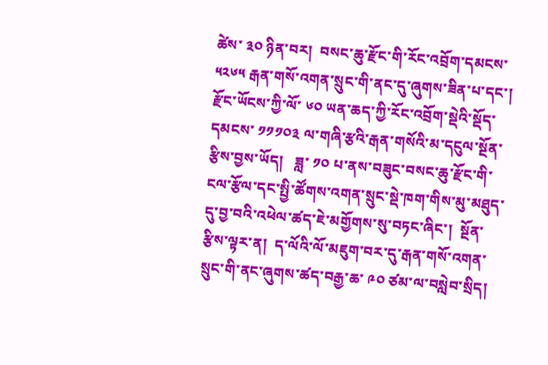ཚེས་ ༣༠ ཉིན་བར།  བསང་ཆུ་རྫོང་གི་རོང་འབྲོག་དམངས་ ༥༢༦༥ རྒན་གསོ་འགན་སྲུང་གི་ནང་དུ་ཞུགས་ཟིན་པ་དང་།   རྫོང་ཡོངས་ཀྱི་ལོ་ ༦༠ ཡན་ཆད་ཀྱི་རོང་འབྲོག་སྡེའི་སྡོད་དམངས་ ༡༡༡༠༣ ལ་གཞི་རྩའི་རྒན་གསོའི་མ་དངུལ་སྔོན་རྩིས་བྱས་ཡོད།   ཟླ་ ༡༠ པ་ནས་བཟུང་བསང་ཆུ་རྫོང་གི་ངལ་རྩོལ་དང་སྤྱི་ཚོགས་འགན་སྲུང་སྡེ་ཁག་གིས་མུ་མཐུད་དུ་བྱ་བའི་འཕེལ་ཚད་ཇེ་མགྱོགས་སུ་བཏང་ཞིང་།  སྔོན་རྩིས་ལྟར་ན།  ད་ལོའི་ལོ་མཇུག་བར་དུ་རྒན་གསོ་འགན་སྲུང་གི་ནང་ཞུགས་ཚད་བརྒྱ་ཆ་ ༩༠ ཙམ་ལ་བསླེབ་སྲིད།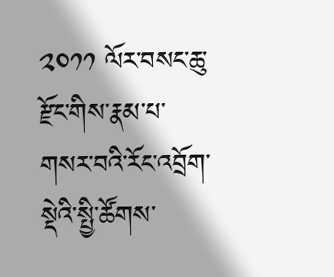༢༠༡༡ ལོར་བསང་ཆུ་རྫོང་གིས་རྣམ་པ་གསར་བའི་རོང་འབྲོག་སྡེའི་སྤྱི་ཚོགས་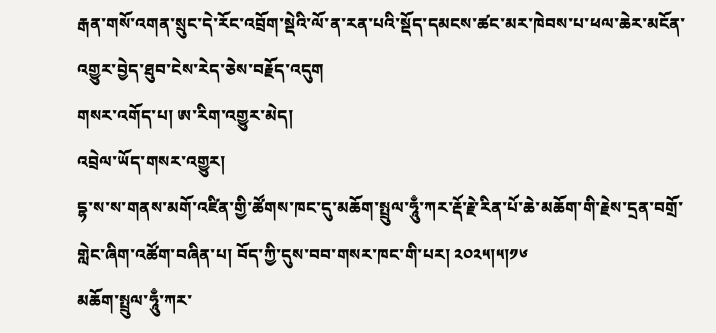རྒན་གསོ་འགན་སྲུང་དེ་རོང་འབྲོག་སྡེའི་ལོ་ན་རན་པའི་སྡོད་དམངས་ཚང་མར་ཁེབས་པ་ཕལ་ཆེར་མངོན་འགྱུར་བྱེད་ཐུབ་ངེས་རེད་ཅེས་བརྗོད་འདུག
གསར་འགོད་པ། ཨ་རིག་འགྱུར་མེད།
འབྲེལ་ཡོད་གསར་འགྱུར།
དྷ་ས་ས་གནས་མགོ་འཛིན་གྱི་ཚོགས་ཁང་དུ་མཆོག་སྤྲུལ་ཧཱུྃ་ཀར་རྡོ་རྗེ་རིན་པོ་ཆེ་མཆོག་གི་རྗེས་དྲན་བགྲོ་གླེང་ཞིག་འཚོག་བཞིན་པ། བོད་ཀྱི་དུས་བབ་གསར་ཁང་གི་པར། ༢༠༢༥།༥།༡༦
མཆོག་སྤྲུལ་ཧཱུྃ་ཀར་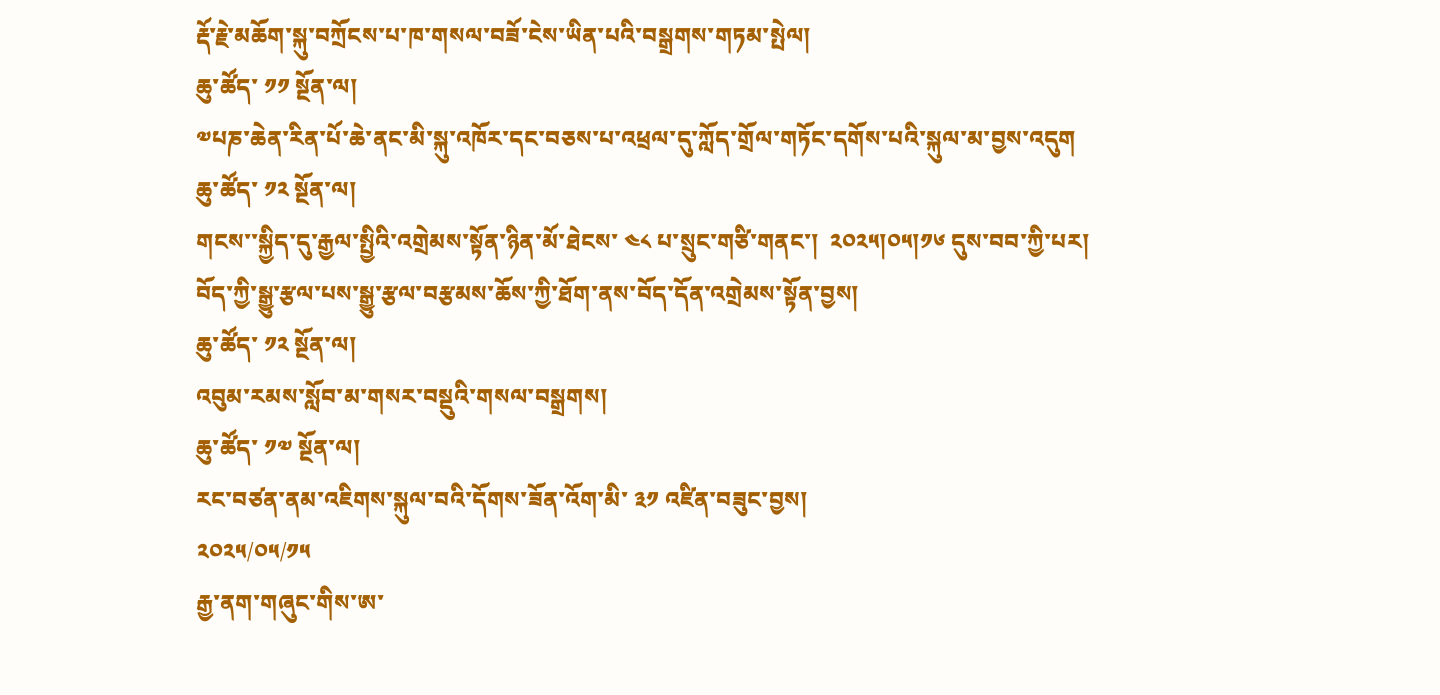རྡོ་རྗེ་མཆོག་སྐུ་བཀྲོངས་པ་ཁ་གསལ་བཟོ་ངེས་ཡིན་པའི་བསྒྲགས་གཏམ་སྤེལ།
ཆུ་ཚོད་ ༡༡ སྔོན་ལ།
༧པཎ་ཆེན་རིན་པོ་ཆེ་ནང་མི་སྐུ་འཁོར་དང་བཅས་པ་འཕྲལ་དུ་ཀློད་གྲོལ་གཏོང་དགོས་པའི་སྐུལ་མ་བྱས་འདུག
ཆུ་ཚོད་ ༡༢ སྔོན་ལ།
གངས་་སྐྱིད་དུ་རྒྱལ་སྤྱིའི་འགྲེམས་སྟོན་ཉིན་མོ་ཐེངས་ ༤༨ པ་སྲུང་གཙི་གནང་།  ༢༠༢༥།༠༥།༡༦ དུས་བབ་ཀྱི་པར།
བོད་ཀྱི་སྒྱུ་རྩལ་པས་སྒྱུ་རྩལ་བརྩམས་ཆོས་ཀྱི་ཐོག་ནས་བོད་དོན་འགྲེམས་སྟོན་བྱས།
ཆུ་ཚོད་ ༡༢ སྔོན་ལ།
འབུམ་རམས་སློབ་མ་གསར་བསྡུའི་གསལ་བསྒྲགས།
ཆུ་ཚོད་ ༡༧ སྔོན་ལ།
རང་བཙན་ནམ་འཇིགས་སྐུལ་བའི་དོགས་ཟོན་འོག་མི་ ༣༡ འཛིན་བཟུང་བྱས།
༢༠༢༥/༠༥/༡༥
རྒྱ་ནག་གཞུང་གིས་ཨ་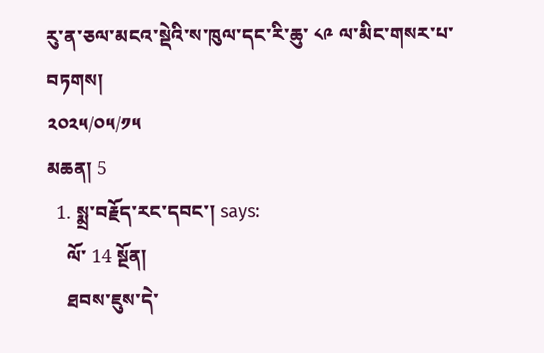རུ་ན་ཅལ་མངའ་སྡེའི་ས་ཁུལ་དང་རི་ཆུ་ ༨༩ ལ་མིང་གསར་པ་བཏགས།
༢༠༢༥/༠༥/༡༥
མཆན། 5
  1. སྨྲ་བརྗོད་རང་དབང་། says:
    ལོ་ 14 སྔོན།
    ཐབས་ཇུས་དེ་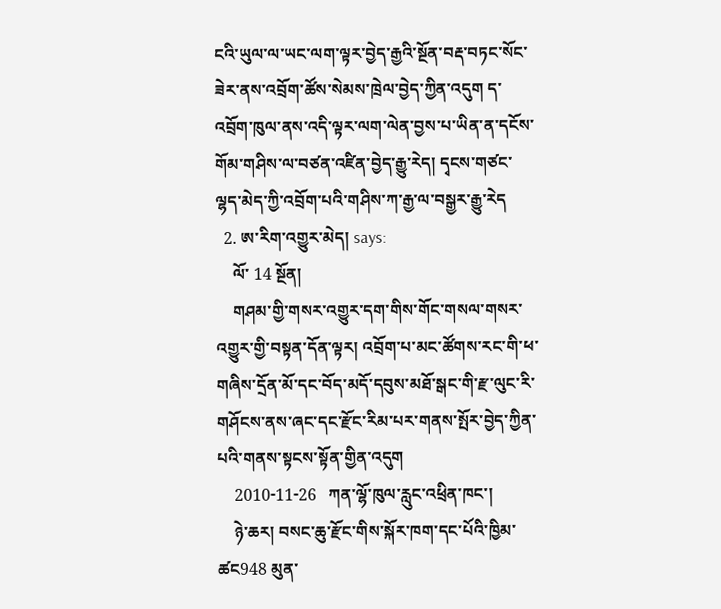ངའི་ཡུལ་ལ་ཡང་ལག་ལྟར་བྱེད་རྒྱའི་སྔོན་བརྡ་བཏང་སོང་ཟེར་ནས་འབྲོག་ཚོས་སེམས་ཁྲེལ་བྱེད་ཀྱིན་འདུག ད་འབྲོག་ཁུལ་ནས་འདི་ལྟར་ལག་ལེན་བྱས་པ་ཡིན་ན་དངོས་གོམ་གཤིས་ལ་བཙན་འཛིན་བྱེད་རྒྱུ་རེད། དྭངས་གཙང་ལྷད་མེད་ཀྱི་འབྲོག་པའི་གཤིས་ཀ་རྒྱ་ལ་བསྒྱར་རྒྱུ་རེད
  2. ཨ་རིག་འགྱུར་མེད། says:
    ལོ་ 14 སྔོན།
    གཤམ་གྱི་གསར་འགྱུར་དག་གིས་གོང་གསལ་གསར་འགྱུར་གྱི་བསྟན་དོན་ལྟར། འབྲོག་པ་མང་ཚོགས་རང་གི་ཕ་གཞིས་དྲོན་མོ་དང་བོད་མདོ་དབུས་མཐོ་སྒང་གི་རྫ་ལུང་རི་གཤོངས་ནས་ཞང་དང་རྫོང་རིམ་པར་གནས་སྤོར་བྱེད་ཀྱིན་པའི་གནས་སྟངས་སྟོན་གྱིན་འདུག
    2010-11-26   ཀན་ལྷོ་ཁུལ་རླུང་འཕྲིན་ཁང་།
    ཉེ་ཆར། བསང་ཆུ་རྫོང་གིས་སྐོར་ཁག་དང་པོའི་ཁྱིམ་ཚང948 མུན་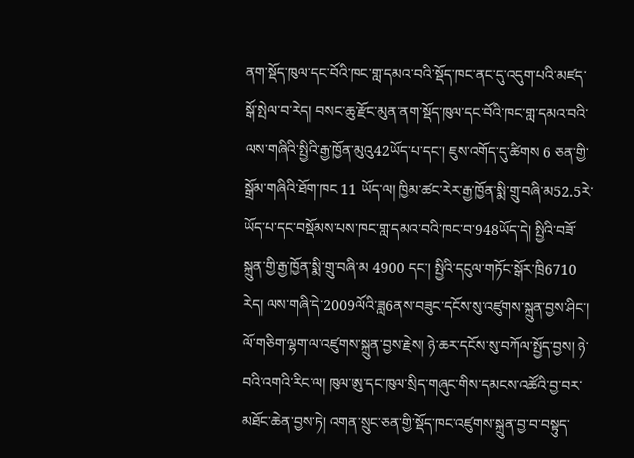ནག་སྡོད་ཁུལ་དང་བོའི་ཁང་གླ་དམའ་བའི་སྡོད་ཁང་ནང་དུ་འདུག་པའི་མཛད་སྒོ་སྤེལ་བ་རེད། བསང་ཆུ་རྫོང་མུན་ནག་སྡོད་ཁུལ་དང་བོའི་ཁང་གླ་དམའ་བའི་ལས་གཞིའི་སྤྱིའི་རྒྱ་ཁྱོན་མུའུ42ཡོད་པ་དང་། ཇུས་འགོད་དུ་ཚིགས 6 ཅན་གྱི་སྒྲོམ་གཞིའི་ཐོག་ཁང 11 ཡོད་ལ། ཁྱིམ་ཚང་རེར་རྒྱ་ཁྱོན་སྨི་གྲུ་བཞི་མ52.5རེ་ཡོད་པ་དང་བསྡོམས་པས་ཁང་གླ་དམའ་བའི་ཁང་བ་948ཡོད་དེ། སྤྱིའི་བཟོ་སྐྲུན་གྱི་རྒྱ་ཁྱོན་སྨི་གྲུ་བཞི་མ 4900 དང་། སྤྱིའི་དངུལ་གཏོང་སྒོར་ཁྲི6710 རེད། ལས་གཞི་དེ་2009ལོའི་ཟླ6ནས་བཟུང་དངོས་སུ་འཛུགས་སྐྲུན་བྱས་ཤིང་། ལོ་གཅིག་ལྷག་ལ་འཛུགས་སྐྲུན་བྱས་རྗེས། ཉེ་ཆར་དངོས་སུ་བཀོལ་སྤྱོད་བྱས། ཉེ་བའི་འགའི་རིང་ལ། ཁུལ་ཨུ་དང་ཁུལ་སྲིད་གཞུང་གིས་དམངས་འཚོའི་བྱ་བར་མཐོང་ཆེན་བྱས་ཏེ། འགན་སྲུང་ཅན་གྱི་སྡོད་ཁང་འཛུགས་སྐྲུན་བྱ་བ་བསྟུད་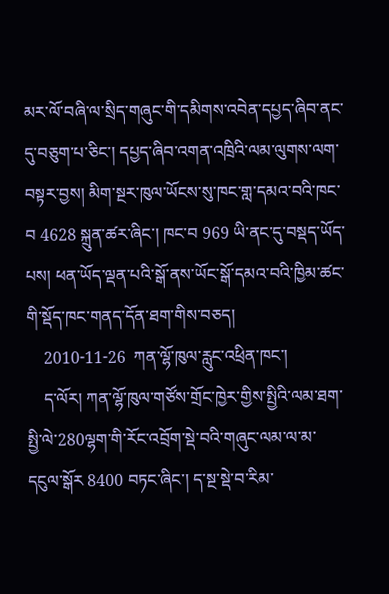མར་ལོ་བཞི་ལ་སྲིད་གཞུང་གི་དམིགས་འབེན་དཔྱད་ཞིབ་ནང་དུ་བཅུག་པ་ཅིང་། དཔྱད་ཞིབ་འགན་འཁྲིའི་ལམ་ལུགས་ལག་བསྟར་བྱས། མིག་སྔར་ཁུལ་ཡོངས་སུ་ཁང་གླ་དམའ་བའི་ཁང་བ 4628 སྐྲུན་ཚར་ཞིང་། ཁང་བ 969 ཡི་ནང་དུ་བསྡད་ཡོད་པས། ཕན་ཡོད་ལྡན་པའི་སྒོ་ནས་ཡོང་སྒོ་དམའ་བའི་ཁྱིམ་ཚང་གི་སྡོད་ཁང་གནད་དོན་ཐག་གིས་བཅད།
    2010-11-26  ཀན་ལྷོ་ཁུལ་རླུང་འཕྲིན་ཁང་།
    ད་ལོར། ཀན་ལྷོ་ཁུལ་གཙོས་གྲོང་ཁྱེར་གྱིས་སྤྱིའི་ལམ་ཐག་སྤྱི་ལེ་280ལྷག་གི་རོང་འབྲོག་སྡེ་བའི་གཞུང་ལམ་ལ་མ་དངུལ་སྒོར 8400 བཏང་ཞིང་། ད་སྔ་སྡེ་བ་རིམ་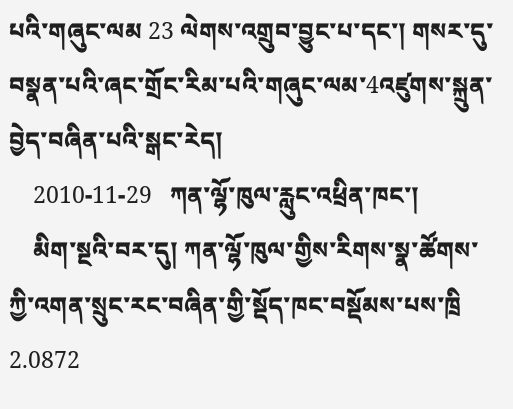པའི་གཞུང་ལམ 23 ལེགས་འགྲུབ་བྱུང་པ་དང་། གསར་དུ་བསྣན་པའི་ཞང་གྲོང་རིམ་པའི་གཞུང་ལམ་4འཛུགས་སྐྲུན་བྱེད་བཞིན་པའི་སྒང་རེད།
    2010-11-29   ཀན་ལྷོ་ཁུལ་རླུང་འཕྲིན་ཁང་།
    མིག་སྔའི་བར་དུ། ཀན་ལྷོ་ཁུལ་གྱིས་རིགས་སྣ་ཚོགས་ཀྱི་འགན་སྲུང་རང་བཞིན་གྱི་སྡོད་ཁང་བསྡོམས་པས་ཁྲི 2.0872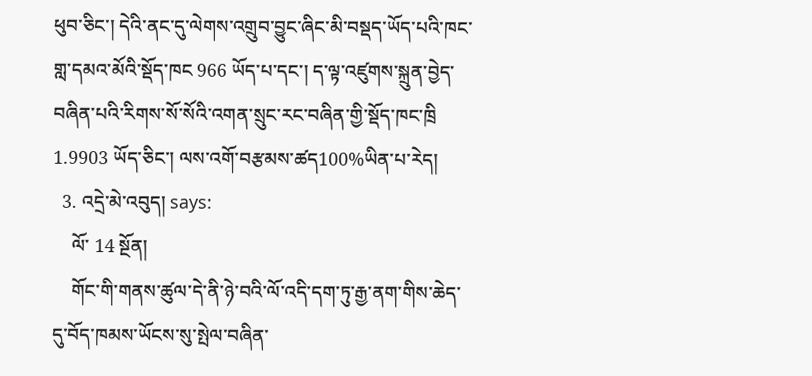ཕུབ་ཅིང་། དེའི་ནང་དུ་ལེགས་འགྲུབ་བྱུང་ཞིང་མི་བསྡད་ཡོད་པའི་ཁང་གླ་དམའ་མོའི་སྡོད་ཁང 966 ཡོད་པ་དང་། ད་ལྟ་འཛུགས་སྐྲུན་བྱེད་བཞིན་པའི་རིགས་སོ་སོའི་འགན་སྲུང་རང་བཞིན་གྱི་སྡོད་ཁང་ཁྲི 1.9903 ཡོད་ཅིང་། ལས་འགོ་བརྩམས་ཚད100%ཡིན་པ་རེད།
  3. འདྲེ་མེ་འབུད། says:
    ལོ་ 14 སྔོན།
    གོང་གི་གནས་ཚུལ་དེ་ནི་ཉེ་བའི་ལོ་འདི་དག་ཏུ་རྒྱ་ནག་གིས་ཆེད་དུ་བོད་ཁམས་ཡོངས་སུ་སྤེལ་བཞིན་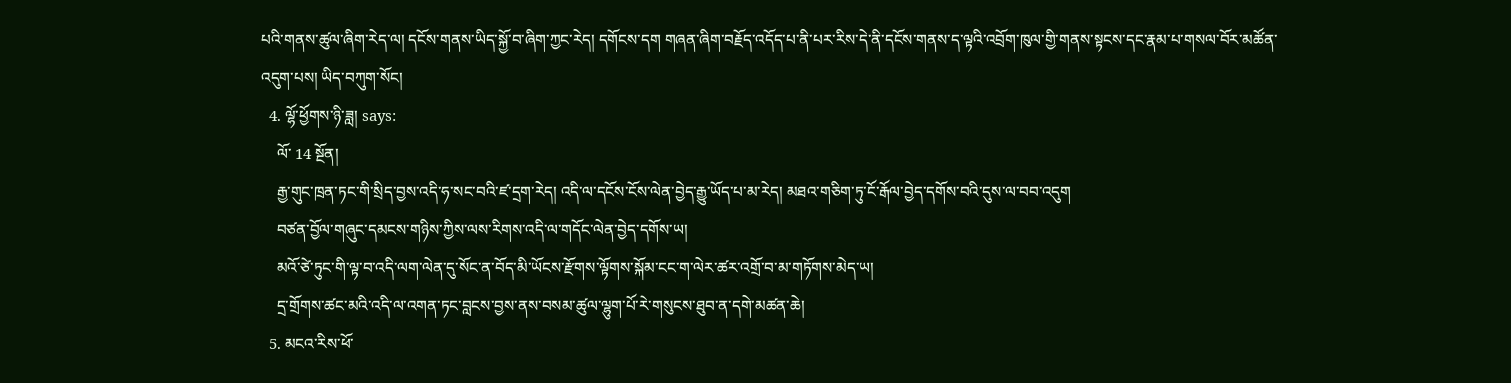པའི་གནས་ཚུལ་ཞིག་རེད་ལ། དངོས་གནས་ཡིད་སྐྱོ་བ་ཞིག་ཀྱང་རེད། དགོངས་དག གཞན་ཞིག་བརྗོད་འདོད་པ་ནི་པར་རིས་དེ་ནི་དངོས་གནས་ད་ལྟའི་འབྲོག་ཁུལ་གྱི་གནས་སྟངས་དང་རྣམ་པ་གསལ་བོར་མཚོན་འདུག་པས། ཡིད་བཀུག་སོང།
  4. ལྷོ་ཕྱོགས་ཉི་ཟླ། says:
    ལོ་ 14 སྔོན།
    རྒྱ་གུང་ཁྲན་ཏང་གི་སྲིད་བྱས་འདི་ཧ་སང་བའི་ཛ་དྲག་རེད། འདི་ལ་དངོས་ངོས་ལེན་བྱེད་རྒྱུ་ཡོད་པ་མ་རེད། མཐའ་གཅིག་ཏུ་ངོ་རྒོལ་བྱེད་དགོས་བའི་དུས་ལ་བབ་འདུག
    བཙན་བྱོལ་གཞུང་དམངས་གཉིས་ཀྱིས་ལས་རིགས་འདི་ལ་གདོང་ལེན་བྱེད་དགོས་ཡ།
    མའོ་ཙེ་ཏུང་གི་ལྟ་བ་འདི་ལག་ལེན་དུ་སོང་ན་བོད་མི་ཡོངས་རྫོགས་ལྟོགས་སྐོམ་ངང་ག་ལེར་ཚར་འགྲོ་བ་མ་གཏོགས་མེད་ཡ།
    དྲ་གྲོགས་ཚང་མའི་འདི་ལ་འགན་ཏང་བླངས་བྱས་ནས་བསམ་ཚུལ་ལྷུག་པོ་རེ་གསུངས་ཐུབ་ན་དགེ་མཚན་ཆེ།
  5. མངའ་རིས་ཕོ་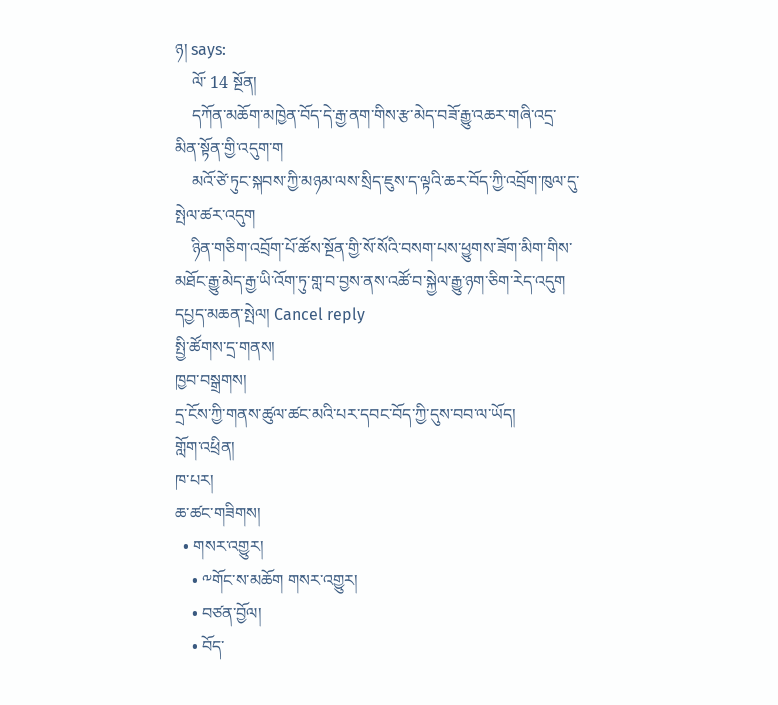ཉ། says:
    ལོ་ 14 སྔོན།
    དཀོན་མཆོག་མཁྱེན་བོད་དེ་རྒྱ་ནག་གིས་རྩ་མེད་བཟོ་རྒྱུ་འཆར་གཞི་འདྲ་མིན་སྟོན་གྱི་འདུག་ག
    མའོ་ཙེ་ཏུང་སྐབས་ཀྱི་མཉམ་ལས་སྲིད་ཇུས་ད་ལྟའི་ཆར་བོད་ཀྱི་འབྲོག་ཁུལ་དུ་སྤེལ་ཚར་འདུག
    ཉིན་གཅིག་འབྲོག་པོ་ཚོས་སྔོན་གྱི་སོ་སོའི་བསག་པས་ཕྱུགས་ཟོག་མིག་གིས་མཐོང་རྒྱུ་མེད་རྒྱ་ཡི་འོག་ཏུ་གླ་བ་བྱས་ནས་འཚོ་བ་སྐྱེལ་རྒྱུ་ཉག་ཅིག་རེད་འདུག
དཔྱད་མཆན་སྤེལ། Cancel reply
སྤྱི་ཚོགས་དྲ་གནས།
ཁྱབ་བསྒྲགས།
དྲ་ངོས་ཀྱི་གནས་ཚུལ་ཚང་མའི་པར་དབང་བོད་ཀྱི་དུས་བབ་ལ་ཡོད།
གློག་འཕྲིན།
ཁ་པར།
ཆ་ཚང་གཟིགས།
  • གསར་འགྱུར།
    • ༸གོང་ས་མཆོག གསར་འགྱུར།
    • བཙན་བྱོལ།
    • བོད་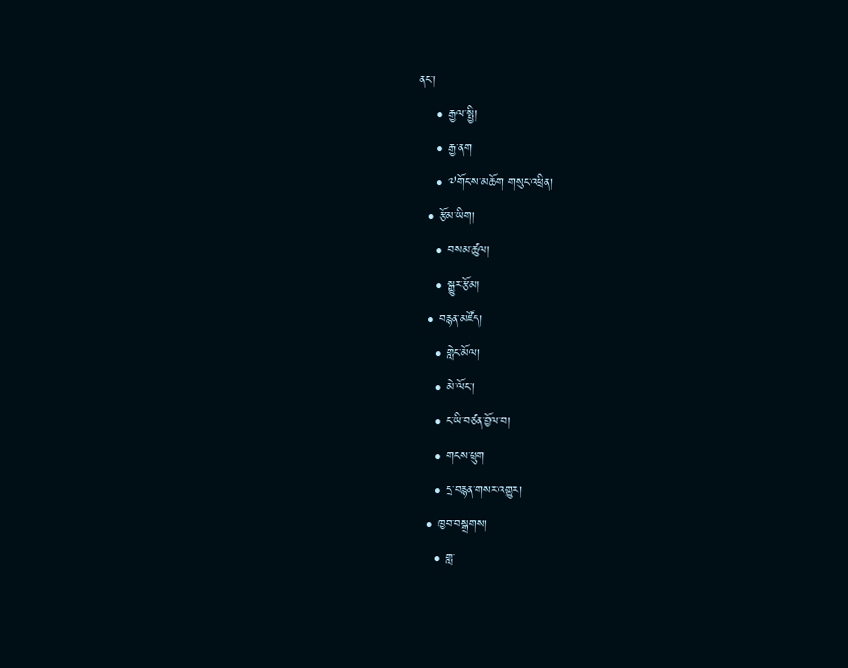ནང་།
    • རྒྱལ་སྤྱི།
    • རྒྱ་ནག
    • ༧གོང་ས་མཆོག གསུང་འཕྲིན།
  • རྩོམ་ཡིག།
    • བསམ་ཚུལ།
    • སྒྱུར་རྩོམ།
  • བརྙན་མཛོད།
    • གླེང་མོལ།
    • མེ་ལོང་།
    • ང་ཡི་བཙན་བྱོལ་བ།
    • གངས་ཕྲུག
    • དྲ་བརྙན་གསར་འགྱུར།
  • ཁྱབ་བསྒྲགས།
    • གླ་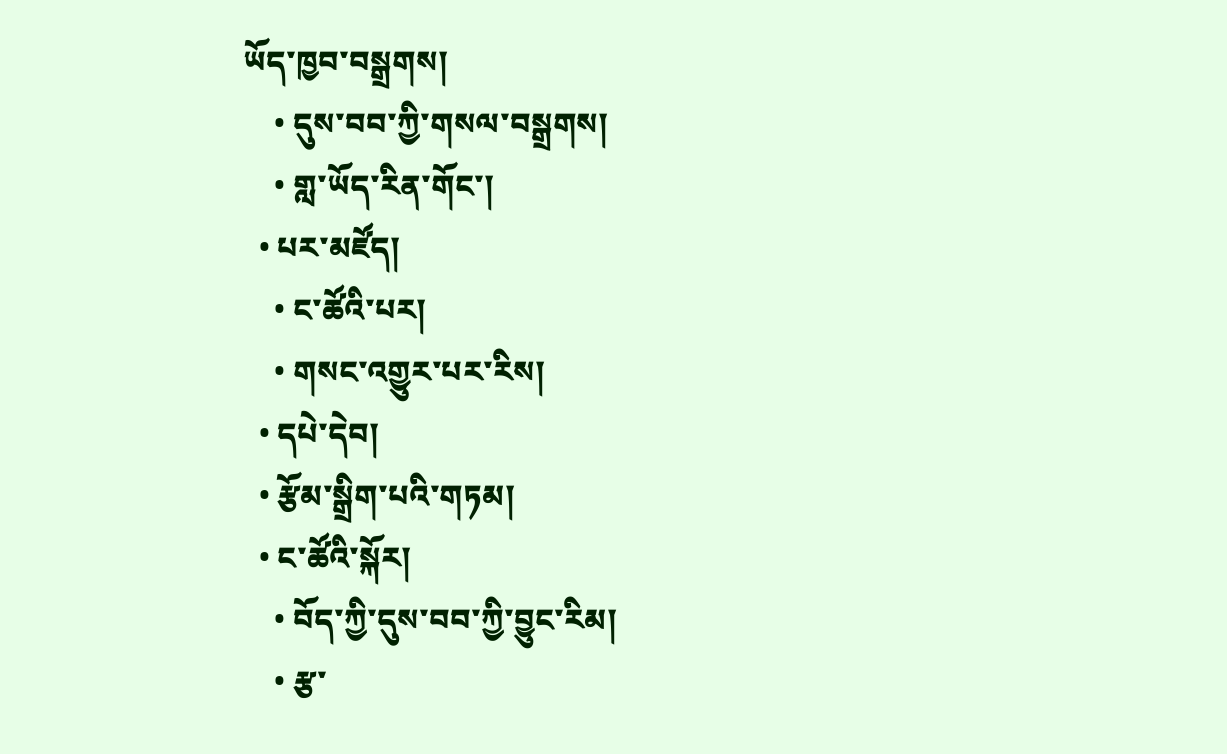ཡོད་ཁྱབ་བསྒྲགས།
    • དུས་བབ་ཀྱི་གསལ་བསྒྲགས།
    • གླ་ཡོད་རིན་གོང་།
  • པར་མཛོད།
    • ང་ཚོའི་པར།
    • གསང་འགྱུར་པར་རིས།
  • དཔེ་དེབ།
  • རྩོམ་སྒྲིག་པའི་གཏམ།
  • ང་ཚོའི་སྐོར།
    • བོད་ཀྱི་དུས་བབ་ཀྱི་བྱུང་རིམ།
    • རྩ་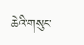ཆེའི་གསུང་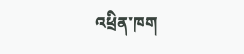འཕྲིན་ཁག